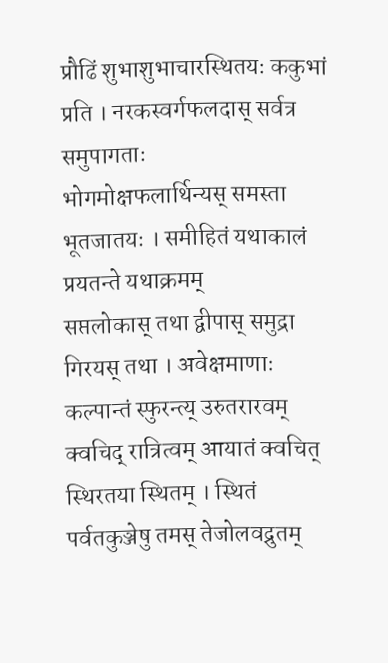प्रौढिं शुभाशुभाचारस्थितयः ककुभां प्रति । नरकस्वर्गफलदास् सर्वत्र समुपागताः
भोगमोक्षफलार्थिन्यस् समस्ता भूतजातयः । समीहितं यथाकालं प्रयतन्ते यथाक्रमम्
सप्तलोकास् तथा द्वीपास् समुद्रा गिरयस् तथा । अवेक्षमाणाः कल्पान्तं स्फुरन्त्य् उरुतरारवम्
क्वचिद् रात्रित्वम् आयातं क्वचित् स्थिरतया स्थितम् । स्थितं पर्वतकुञ्जेषु तमस् तेजोलवद्रुतम्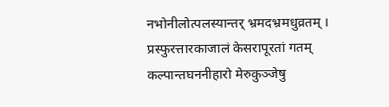नभोनीलोत्पलस्यान्तर् भ्रमदभ्रमधुव्रतम् । प्रस्फुरत्तारकाजालं केसरापूरतां गतम्
कल्पान्तघननीहारो मेरुकुञ्जेषु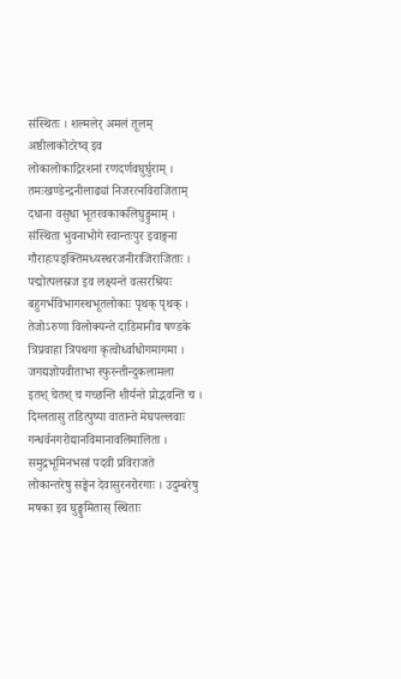संस्थितः । शल्मलेर् अमलं तूलम् अष्ठीलाकोटरेष्व् इव
लोकालोकाद्रिरशनां रणदर्णवघुर्घुराम् । तमःखण्डेन्द्रनीलाढ्यां निजरत्नविराजिताम्
दधाना वसुधा भूतरवकाकलिघुङ्घुमाम् । संस्थिता भुवनाभोगे स्वान्तःपुर इवाङ्गना
गौराहःपङ्क्तिमध्यस्थरजनीराजिराजिताः । पद्मोत्पलस्रज इव लक्ष्यन्ते वत्सरश्रियः
बहुगर्भविभागस्थभूतलोकाः पृथक् पृथक् । तेजोऽरुणा विलोक्यन्ते दाडिमानीव षण्डके
त्रिप्रवाहा त्रिपथगा कृत्वोर्ध्वाधोगमागमा । जगद्यज्ञोपवीताभा स्फुरन्तीन्दुकलामला
इतश् चेतश् च गच्छन्ति शीर्यन्ते प्रोद्भवन्ति च । दिग्लतासु तडित्पुष्पा वातान्ते मेघपल्लवाः
गन्धर्वनगरोद्यानविमानावलिमालिता । समुद्रभूमिनभसां पदवी प्रविराजते
लोकान्तरेषु सङ्घेन देवासुरनरोरगाः । उदुम्बरेषु मषका इव घुङ्घुमितास् स्थिताः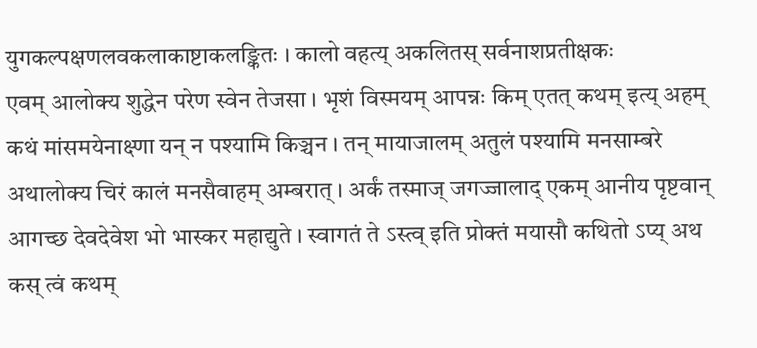युगकल्पक्षणलवकलाकाष्टाकलङ्कितः । कालो वहत्य् अकलितस् सर्वनाशप्रतीक्षकः
एवम् आलोक्य शुद्धेन परेण स्वेन तेजसा । भृशं विस्मयम् आपन्नः किम् एतत् कथम् इत्य् अहम्
कथं मांसमयेनाक्ष्णा यन् न पश्यामि किञ्चन । तन् मायाजालम् अतुलं पश्यामि मनसाम्बरे
अथालोक्य चिरं कालं मनसैवाहम् अम्बरात् । अर्कं तस्माज् जगज्जालाद् एकम् आनीय पृष्टवान्
आगच्छ देवदेवेश भो भास्कर महाद्युते । स्वागतं ते ऽस्त्व् इति प्रोक्तं मयासौ कथितो ऽप्य् अथ
कस् त्वं कथम्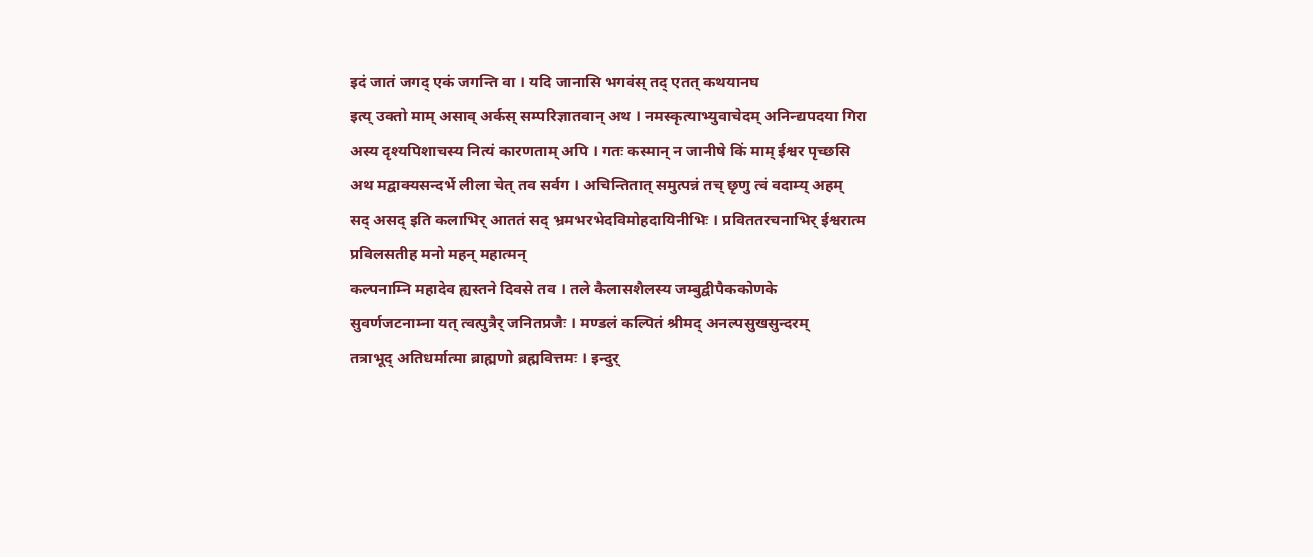इदं जातं जगद् एकं जगन्ति वा । यदि जानासि भगवंस् तद् एतत् कथयानघ
इत्य् उक्तो माम् असाव् अर्कस् सम्परिज्ञातवान् अथ । नमस्कृत्याभ्युवाचेदम् अनिन्द्यपदया गिरा
अस्य दृश्यपिशाचस्य नित्यं कारणताम् अपि । गतः कस्मान् न जानीषे किं माम् ईश्वर पृच्छसि
अथ मद्वाक्यसन्दर्भे लीला चेत् तव सर्वग । अचिन्तितात् समुत्पन्नं तच् छृणु त्वं वदाम्य् अहम्
सद् असद् इति कलाभिर् आततं सद् भ्रमभरभेदविमोहदायिनीभिः । प्रविततरचनाभिर् ईश्वरात्म प्रविलसतीह मनो महन् महात्मन्
कल्पनाम्नि महादेव ह्यस्तने दिवसे तव । तले कैलासशैलस्य जम्बुद्वीपैककोणके
सुवर्णजटनाम्ना यत् त्वत्पुत्रैर् जनितप्रजैः । मण्डलं कल्पितं श्रीमद् अनल्पसुखसुन्दरम्
तत्राभूद् अतिधर्मात्मा ब्राह्मणो ब्रह्मवित्तमः । इन्दुर्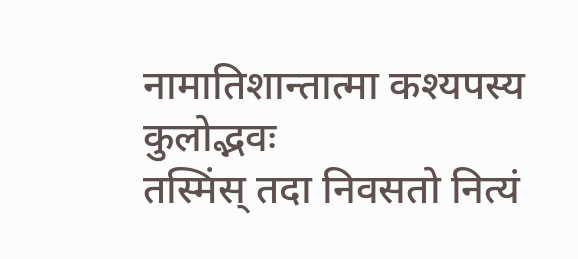नामातिशान्तात्मा कश्यपस्य कुलोद्भवः
तस्मिंस् तदा निवसतो नित्यं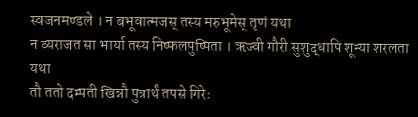स्वजनमण्डले । न बभूवात्मजस् तस्य मरुभूमेस् तृणं यथा
न व्यराजत सा भार्या तस्य निष्फलपुष्पिता । ऋज्वी गौरी सुशुद्धापि शून्या शरलता यथा
तौ ततो दम्पती खिन्नौ पुत्रार्थं तपसे गिरेः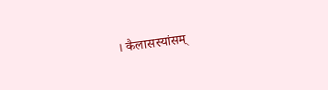। कैलासस्यांसम्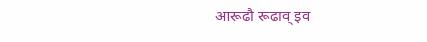आरूढौ रूढाव् इव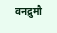वनद्रुमौ